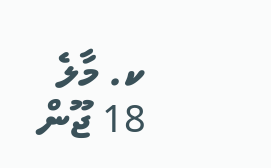ކ. މާލެ
18 ޖޫން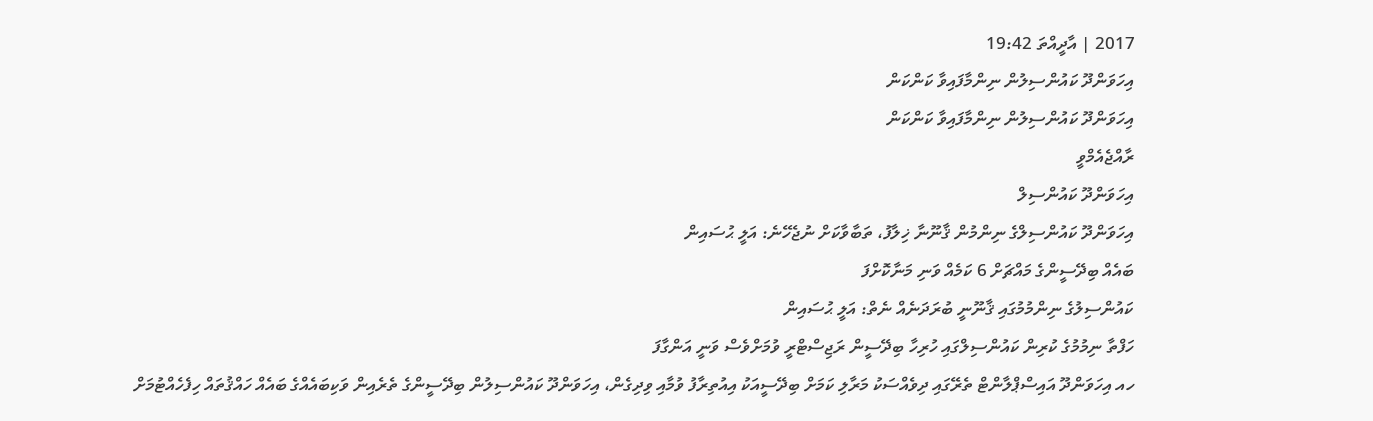2017 | އާދީއްތަ 19:42
އިހަވަންދޫ ކައުންސިލުން ނިންމާފައިވާ ކަންކަން
އިހަވަންދޫ ކައުންސިލުން ނިންމާފައިވާ ކަންކަން
ރާއްޖެއެމްވީ
އިހަވަންދޫ ކައުންސިލް
އިހަވަންދޫ ކައުންސިލްގެ ނިންމުން ޤާނޫނާ ޚިލާފު، ތަބާވާކަށް ނުޖެހޭނެ: އަލީ ޙުސައިން
ބައެއް ބިދޭސީންގެ މައްޗަށް 6 ކަމެއް ވަނި މަނާކޮށްފަ
ކައުންސިލުގެ ނިންމުމުގައި ޤާނޫނީ ބުރަދަނެއް ނެތް: އަލީ ޙުސައިން
ހަފްތާ ނިމުމުގެ ކުރިން ކައުންސިލްގައި ހުރިހާ ބިދޭސީން ރަޖިސްޓްރީ ވުމަށްވެސް ވަނީ އަންގާފަ
ހއ އިހަވަންދޫ އައިސްޕްލާންޓް ތެރޭގައި ދިވެއްސަކު މަރާލި ކަމަށް ބިދޭސީއަކު އިއުތިރާފު ވުމާއި ވިދިގެން، އިހަވަންދޫ ކައުންސިލުން ބިދޭސީންގެ ތެރެއިން ވަކިބައެއްގެ ބައެއް ހައްޤުތައް ހިފެހެއްޓުމަށް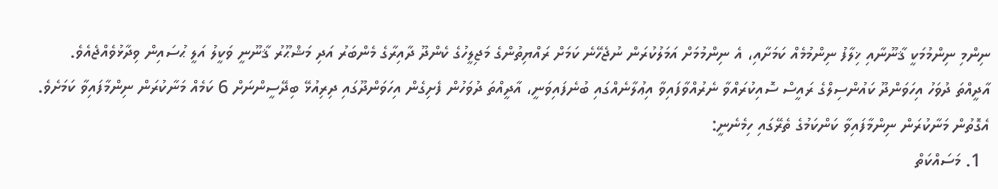ނިންމި ނިންމުމަކީ ޤާނޫނާއި ޚިލާފު ނިންމުމެއް ކަމަށާއި، އެ ނިންމުމަށް އަމަލުކުރަން ނުޖެހޭނެ ކަމަށް ރައްޔިތުންގެ މަޖިލީހުގެ ކެންދޫ ދާއިރާގެ މެންބަރު އަދި މަޝްޙޫރު ޤާނޫނީ ވަކީލު އަލީ ޙުސައިން ވިދާޅުވެއްޖެއެވެ.
އާދީއްތަ ދުވަހު އިހަވަންދޫ ކައުންސިލްގެ ރައީސް ސޮއިކުރައްވާ ނެރުއްވާފައިވާ އިޢުލާނެއްގައި ބުނެފައިވަނީ، އާދީއްތަ ދުވަހުން ފެށިގެން އިހަވަންދޫގައި ދިރިއުޅޭ ބިދޭސީންނަށް 6 ކަމެއް މަނާކުރަން ނިންމާފައިވާ ކަމަށެވެ. އެގޮތުން މަނާކުރަން ނިންމާފައިވާ ކަންކަމުގެ ތެރޭގައި ހިމެނެނީ:
  1. މަސައްކަތް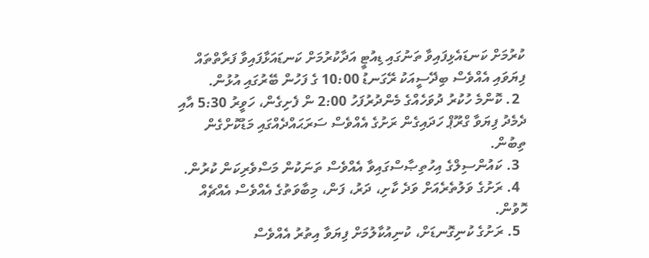ކުރުމަށް ކަނޑައެޅިފައިވާ ތަނުގައި ޑިއުޓީ އަދާކުރުމަށް ކަނޑައަޅާފައިވާ ފަރާތްތައް ފިޔަވައި އެއްވެސް ބިދޭސީއަކު ރޭގަނޑު 10:00 ގެ ފަހުން ބޭރުގައި އުޅުން.
  2. ކޮންމެ ހުކުރު ދުވަހެއްގެ މެންދުރުފަހު 2:00 ން ފެށިގެން، ހަވީރު 5:30 އާއި ދެމެދު ފިޔަވާ ގްރޫޕް ހަދައިގެން ރަށުގެ އެއްވެސް ސަރަޙައްދެއްގައި މަޑުކޮށްގެން ތިބުން.
  3. ކައުންސިލްގެ އިހުތިޞާސްގައިވާ އެއްވެސް ތަނަކުން މަސްވެރިކަން ކުރުން.
  4. ރަށުގެ ވަލުތެރެއަށް ވަދެ ކާށި، ދަރު، ފަން، މިބާވަތުގެ އެއްވެސް އެއްޗެއް ހޮވުން.
  5. ރަށުގެ ކުނިގޮނޑަށް، ކުނިއުކާލުމަށް ފިޔަވާ އިތުރު އެއްވެސް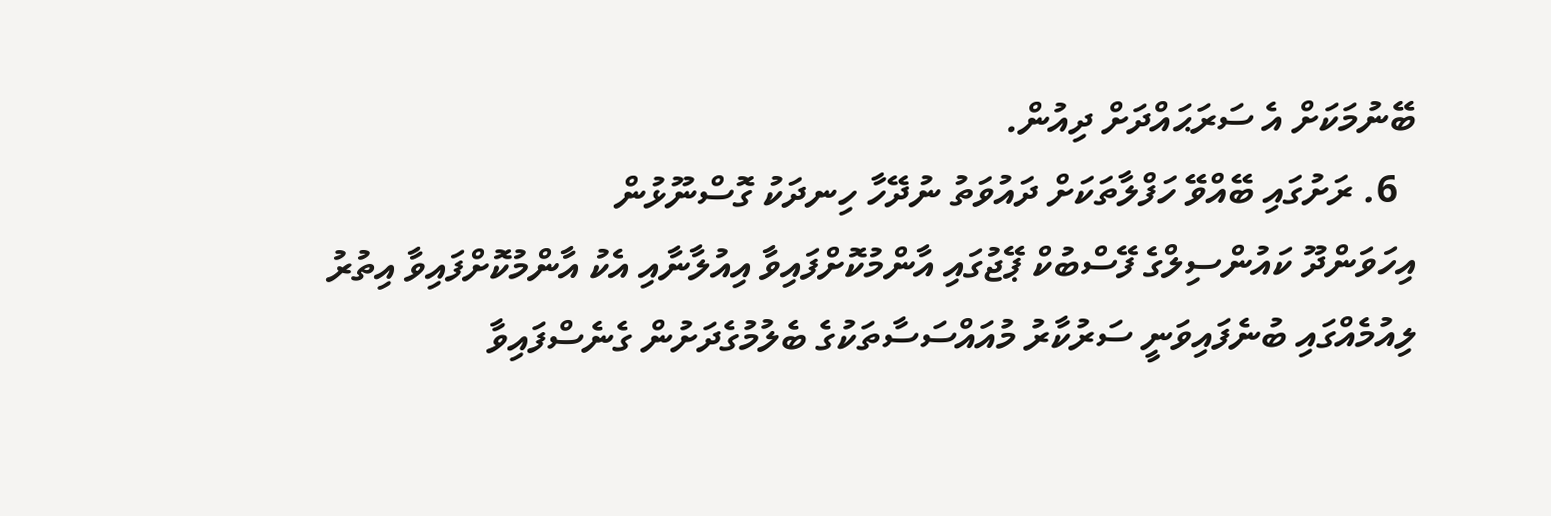ބޭނުމަކަށް އެ ސަރަޙައްދަށް ދިއުން.
  6. ރަށުގައި ބޭއްވޭ ހަފްލާތަކަށް ދައުވަތު ނުދޭހާ ހިނދަކު ގޮސްނޫޅުން
އިހަވަންދޫ ކައުންސިލްގެ ފޭސްބުކް ޕޭޖުގައި އާންމުކޮށްފައިވާ އިއުލާނާއި އެކު އާންމުކޮށްފައިވާ އިތުރު ލިއުމެއްގައި ބުނެފައިވަނީ ސަރުކާރު މުއައްސަސާތަކުގެ ބެލުމުގެދަށުން ގެނެސްފައިވާ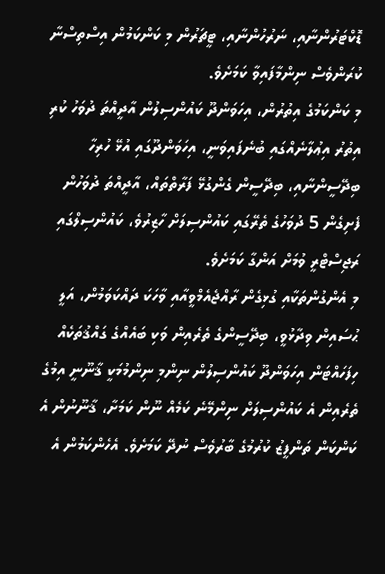ޑޮކްޓަރުންނާއި، ނަރުހުންނާއި، ޓީޗަރުން މި ކަންކަމުން އިސްތިސްނާ ކުރަންވެސް ނިންމާފައިވާ ކަމަށެވެ.
މި ކަންކަމުގެ އިތުރުން، އިހަވަންދޫ ކައުންސިލުން އާދީއްތަ ދުވަހު ކުރި އިތުރު އިޢުލާނެއްގައި ބުނެފައިވަނީ، އިހަވަންދޫގައި އުޅޭ ހުރިހާ ބިދޭސީންނާއި، ބިދޭސީން ގެންގުޅޭ ފަރާތްތައް، އާދީއްތަ ދުވަހުން ފެށިގެން 5 ދުވަހުގެ ތެރޭގައި ކައުންސިލަށް ހާޒިރުވެ، ކައުންސިލްގައި ރަޖިސްޓްރީ ވުމަށް އަންގާ ކަމަށެވެ.
މި އެންގުންތަކާއި ގުޅިގެން ރާއްޖެއެމްވީއާއި ވާހަކަ ދައްކަވަމުން، އަލީ ޙުސައިން ވިދާޅުވީ، ބިދޭސީންގެ ތެރެއިން ވަކި ބައެއްގެ ގައްޤުތަކެއް ހިފަހައްޓަން އިހަވަންދޫ ކައުންސިލުން ނިންމި ނިންމުމަކީ ޤާނޫނީ އިމުގެ ތެރެއިން އެ ކައުންސިލަށް ނިންމޭނެ ކަމެއް ނޫން ކަމަށާ، ޤާނޫނުން އެ ކަންކަން ތަންފީޒު ކުރުމުގެ ބާރުވެސް ނުދޭ ކަމަށެވެ. އެހެންކަމުން އެ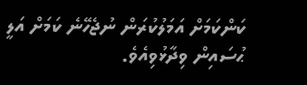ކަންކަމަށް އަމަލުކުރަން ނުޖެހޭނެ ކަމަށް އަލީ ޙުސައިން ވިދާޅުވިއެވެ.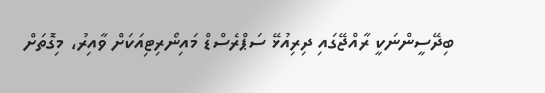ބިދޭސީންނަކީ ރާއްޖޭގައި ދިރިއުޅޭ ސަޕްރެސްޑް މައިނޯރިޓިއަކަށް ވާއިރު، މިގޮތަށް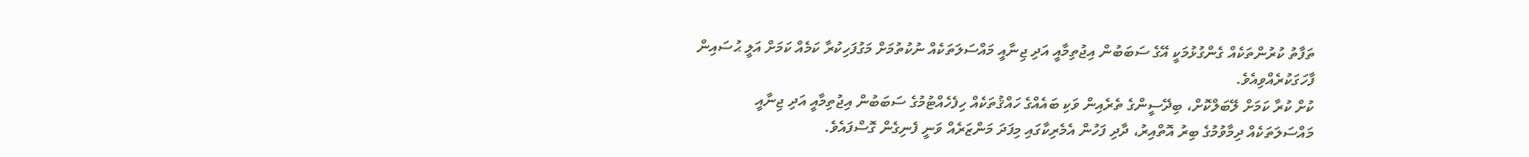ތަފާތު ކުރުންތަކެއް ގެންގުޅުމަކީ އޭގެ ސަބަބުން އިޖުތިމާއީ އަދި ޖިނާއީ މައްސަލަތަކެއް ނުކުތުމަށް މަގުފަހިކުރާ ކަމެއް ކަމަށް އަލީ ޙުސައިން ފާހަގަކުރެއްވިއެވެ.
ކުށް ކުރާ ކަމަށް ލޭބަލްކޮށް، ބިދޭސީންގެ ތެރެއިން ވަކި ބައެއްގެ ހައްޤުތަކެއް ހިފެހެއްޓުމުގެ ސަބަބުން އިޖުތިމާއީ އަދި ޖިނާއީ މައްސަލަތަކެއް ދިމާވުމުގެ ބިރު އޮތްއިރު، ދާދި ފަހުން އެމެރިކާގައި މިފަދަ މަންޒަރެއް ވަނީ ފެނިގެން ގޮސްފައެވެ.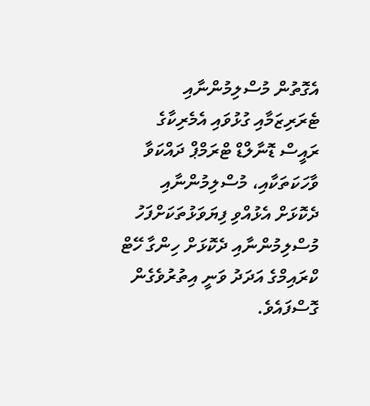އެގޮތުން މުސްލިމުންނާއި ޓެރަރިޒަމާއި ގުޅުވައި އެމެރިކާގެ ރައީސް ޑޮނާލްޑް ޓްރަމްޕް ދައްކަވާ ވާހަކަތަކާއި، މުސްލިމުންނާއި ދެކޮޅަށް އެޅުއްވި ފިޔަވަޅުތަކަށްފަހު މުސްލިމުންނާއި ދެކޮޅަށް ހިންގާ ހޭޓް ކްރައިމްގެ އަދަދު ވަނީ އިތުރުވެގެން ގޮސްފައެވެ.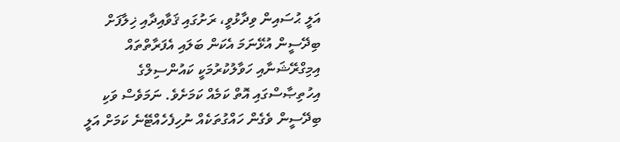އަލީ ޙުސައިން ވިދާޅުވީ، ރަށުގައި ޤަވާއިދާއި ޚިލާފަށް ބިދޭސީން އުޅޭނަމަ އެކަން ބަލައި އެފަރާތްތައް އިމިގްރޭޝަނާއި ހަވާލުކުރުމަކީ ކައުންސިލްގެ އިހުތިޞާސްގައި އޮތް ކަމެއް ކަމަށެވެ. ނަމަވެސް ވަކި ބިދޭސީން ވެގެން ހައްގުތަކެއް ނުހިފެހެއްޓޭނެ ކަމަށް އަލީ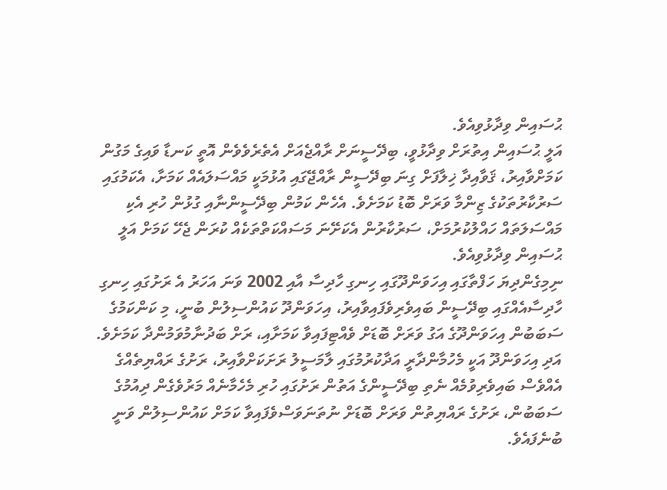ޙުސައިން ވިދާޅުވިއެވެ.
އަލީ ޙުސައިން އިތުރަށް ވިދާޅުވީ، ބިދޭސީނަށް ރާއްޖެއަށް އެތެރެވެވެން އޮތީ ކަނޑާ ވައިގެ މަގުން ކަމަށްވާއިރު، ޤަވާއިދާ ޚިލާފަށް ގިނަ ބިދޭސީން ރާއްޖޭގައި އުޅުމަކީ މައްސަލައެއް ކަމަށާ، އެކަމުގައި ސަރުކާރުތަކުގެ ޒިންމާ ވަރަށް ބޮޑު ކަމަށެވެ. އެހެން ކަމުން ބިދޭސީންނާއި ގުޅުން ހުރި އެކި މައްސަލަތައް ހައްލުކުރުމަށް، ސަރުކާރުން އެކަށޭނަ މަސައްކަތްތަކެއް ކުރަން ޖެހޭ ކަމަށް އަލީ ޙުސައިން ވިދާޅުވިއެވެ.
ނިމިގެންދިޔަ ހަފްތާގައި އިހަވަންދޫގައި ހިނގި ހާދިސާ އާއި 2002 ވަނަ އަހަރު އެ ރަށުގައި ހިނގި ހާދިސާއެއްގައި ބިދޭސީން ބައިވެރިވެފައިވާއިރު، އިހަވަންދޫ ކައުންސިލުން ބުނީ، މި ކަންކަމުގެ ސަބަބުން އިހަވަންދޫގެ އަގު ވަރަށް ބޮޑަށް ވެއްޓިފައިވާ ކަމަށާއި، ރަށް ބަދުނާމުވަމުންދާ ކަމަށެވެ. އަދި އިހަވަންދޫ އަކީ މެހުމާންދާރީ އަދާކުރުމުގައި ލާމަސީލު ރަށަކަށްވާއިރު، ރަށުގެ ރައްޔިތެއްގެ އެއްވެސް ބައިވެރިވުމެއް ނެތި ބިދޭސީންގެ އަތުން ރަށުގައި ހުރި މެހެމާނެއް މަރުވެގެން ދިއުމުގެ ސަބަބުން، ރަށުގެ ރައްޔިތުން ވަރަށް ބޮޑަށް ނުތަނަވަސްވެފައިވާ ކަމަށް ކައުންސިލުން ވަނީ ބުނެފައެވެ.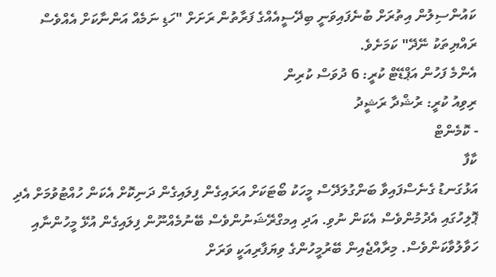ކައުންސިލުން އިތުރަށް ބުނެފައިވަނީ ބިދޭސީއެއްގެ ފަރާތުން ރަށަށް "ހަޑި ނަމެއް އަންނާކަށް އެއްވެސް ރައްޔިތަކު ނޭދޭ" ކަމަށެވެ.
އެންމެ ފަހުން އަޕްޑޭޓް ކުރީ: 6 ދުވަސް ކުރިން
ރިވިއު ކުރީ: ރުޝްދާ ރަޝީދު
- ކޮމެންޓް
ކާފާ
އަޅުގަނޑު ގެނެސްފައިވާ ބަންގުލަދޭސް މީހަކު ބޯޓަކަށް އަރައިގެން ފިލައިގެން ދަނިކޮށް އެކަން ހުއްޓުވުމަށް އެދި ޕޮލިހުގައި އެދުމުންވެސް އެކަން ނުވި. އަދި އިމގްރޭޝަނުންވެސް ބޭނުމެއްނޫން ފިލައިގެން އުޅޭ މީހުންނާއި ހަވާލުވާކަންވެސް. މިރާއްޖެއިން ބޭރުމީހުންގެ ވިޔަފާރިއަކީ ވަރަށް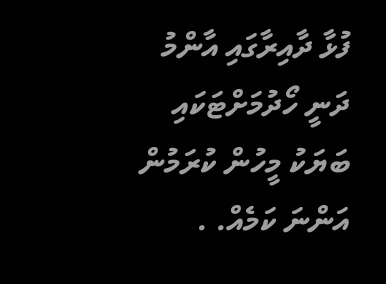ފުޅާ ދާއިރާގައި އާންމު ދަނީ ހޯދުމަށްޓަކައި ބަޔަކު މީހުން ކުރަމުން އަންނަ ކަމެއް. .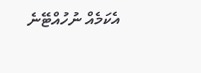އެކަމެއް ނުހުއްޓޭނެ